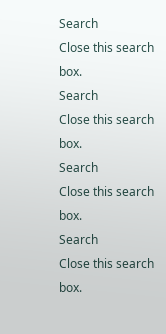Search
Close this search box.
Search
Close this search box.
Search
Close this search box.
Search
Close this search box.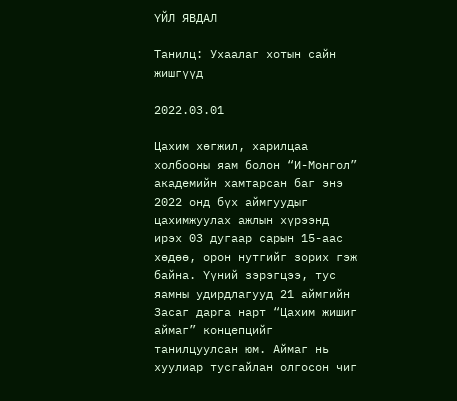ҮЙЛ ЯВДАЛ

Танилц: Ухаалаг хотын сайн жишгүүд

2022.03.01

Цахим хөгжил, харилцаа холбооны яам болон “И-Монгол” академийн хамтарсан баг энэ 2022 онд бүх аймгуудыг цахимжуулах ажлын хүрээнд ирэх 03 дугаар сарын 15-аас хөдөө, орон нутгийг зорих гэж байна. Үүний зэрэгцээ, тус яамны удирдлагууд 21 аймгийн Засаг дарга нарт “Цахим жишиг аймаг” концепцийг танилцуулсан юм. Аймаг нь хуулиар тусгайлан олгосон чиг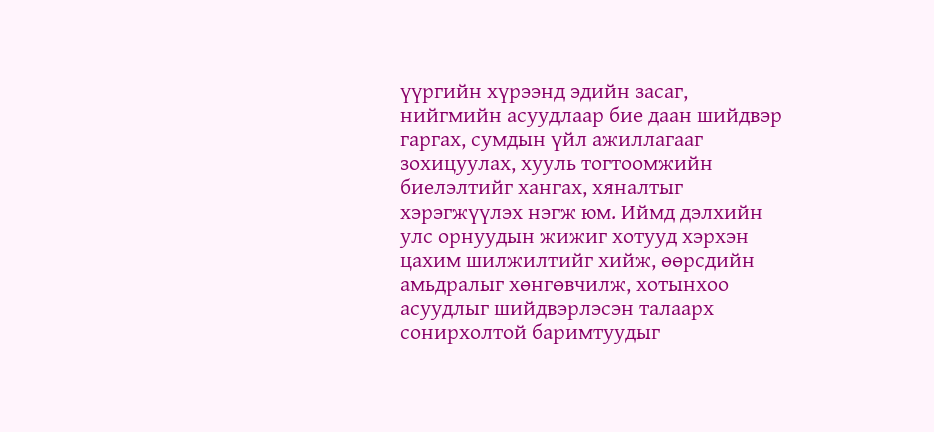үүргийн хүрээнд эдийн засаг, нийгмийн асуудлаар бие даан шийдвэр гаргах, сумдын үйл ажиллагааг зохицуулах, хууль тогтоомжийн биелэлтийг хангах, хяналтыг хэрэгжүүлэх нэгж юм. Иймд дэлхийн улс орнуудын жижиг хотууд хэрхэн цахим шилжилтийг хийж, өөрсдийн амьдралыг хөнгөвчилж, хотынхоо асуудлыг шийдвэрлэсэн талаарх сонирхолтой баримтуудыг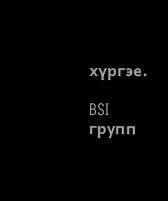хүргэе.

BSI групп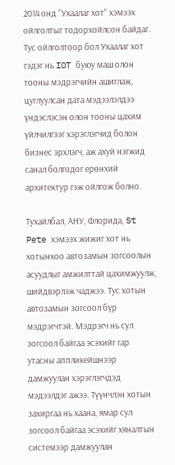2014 онд “Ухаалаг хот” хэмээх ойлголтыг тодорхойлсон байдаг. Тус ойлголтоор бол Ухаалаг хот гэдэг нь IOT буюу маш олон тооны мэдрэгчийн ашиглаж, цуглуулсан дата мэдээлэлдээ үндэслэсэн олон тооны цахим үйлчилгээг хэрэглэгчид болон бизнес эрхлэгч, аж ахуй нэгжид санал болгодог ерөнхий архитектур гэж ойлгож болно.

Тухайлбал, АНУ, Флорида, St Pete хэмээх жижиг хот нь хотынхоо автозамын зогсоолын асуудлыг амжилттай цахимжуулж, шийдвэрлэж чаджээ. Тус хотын автозамын зогсоол бүр мэдрэгчтэй. Мэдрэгч нь сул зогсоол байгаа эсэхийг гар утасны аппликейшнээр дамжуулан хэрэглэгчдэд мэдээлдэг ажээ. Түүнчлэн хотын захиргаа нь хаана, ямар сул зогсоол байгаа эсэхийг хяналтын системээр дамжуулан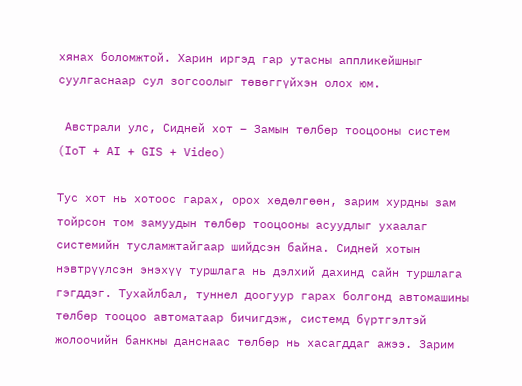хянах боломжтой. Харин иргэд гар утасны аппликейшныг суулгаснаар сул зогсоолыг төвөггүйхэн олох юм.

 Австрали улс, Сидней хот – Замын төлбөр тооцооны систем (IoT + AI + GIS + Video)

Тус хот нь хотоос гарах, орох хөдөлгөөн, зарим хурдны зам тойрсон том замуудын төлбөр тооцооны асуудлыг ухаалаг системийн тусламжтайгаар шийдсэн байна. Сидней хотын нэвтрүүлсэн энэхүү туршлага нь дэлхий дахинд сайн туршлага гэгддэг. Тухайлбал, туннел доогуур гарах болгонд автомашины төлбөр тооцоо автоматаар бичигдэж, системд бүртгэлтэй жолоочийн банкны данснаас төлбөр нь хасагддаг ажээ. Зарим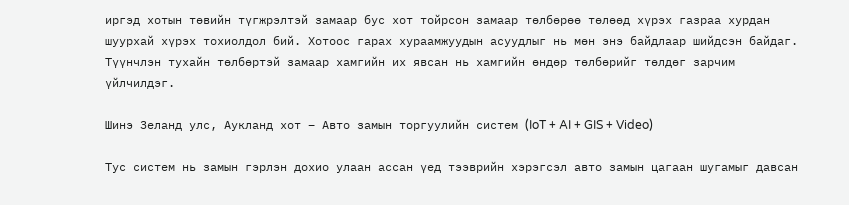иргэд хотын төвийн түгжрэлтэй замаар бус хот тойрсон замаар төлбөрөө төлөөд хүрэх газраа хурдан шуурхай хүрэх тохиолдол бий. Хотоос гарах хураамжуудын асуудлыг нь мөн энэ байдлаар шийдсэн байдаг. Түүнчлэн тухайн төлбөртэй замаар хамгийн их явсан нь хамгийн өндөр төлбөрийг төлдөг зарчим үйлчилдэг.

Шинэ Зеланд улс, Аукланд хот – Авто замын торгуулийн систем (IoT + AI + GIS + Video)

Тус систем нь замын гэрлэн дохио улаан ассан үед тээврийн хэрэгсэл авто замын цагаан шугамыг давсан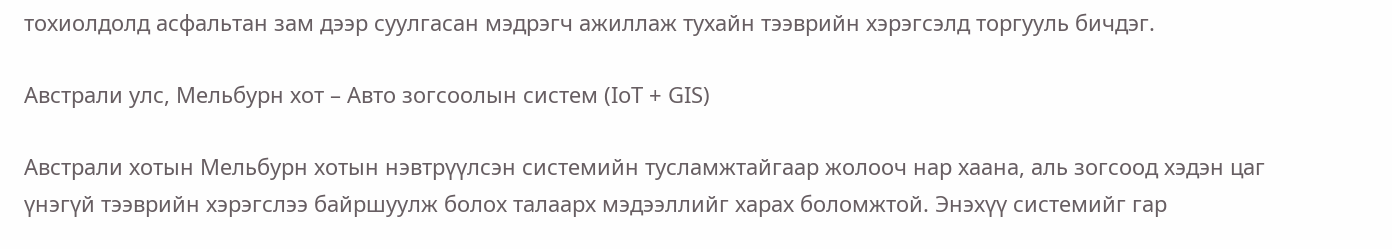тохиолдолд асфальтан зам дээр суулгасан мэдрэгч ажиллаж тухайн тээврийн хэрэгсэлд торгууль бичдэг.

Австрали улс, Мельбурн хот – Авто зогсоолын систем (IoT + GIS)

Австрали хотын Мельбурн хотын нэвтрүүлсэн системийн тусламжтайгаар жолооч нар хаана, аль зогсоод хэдэн цаг үнэгүй тээврийн хэрэгслээ байршуулж болох талаарх мэдээллийг харах боломжтой. Энэхүү системийг гар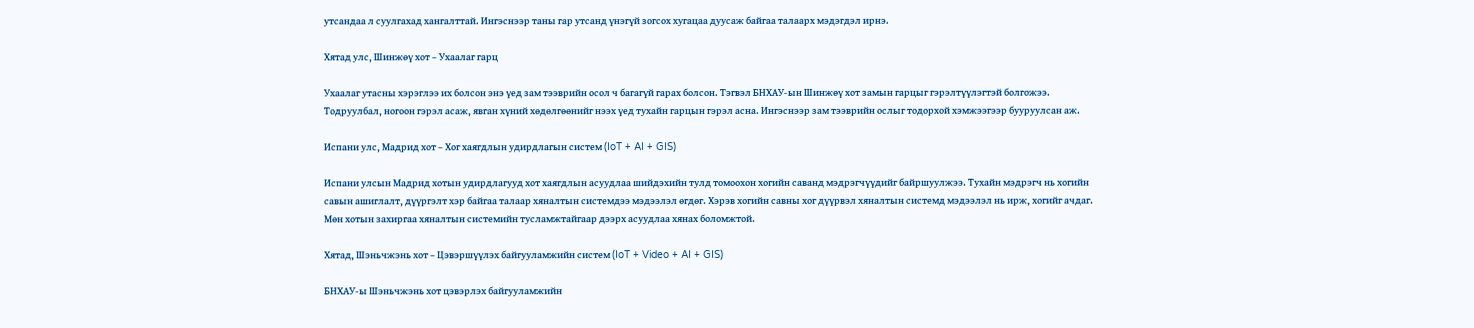утсандаа л суулгахад хангалттай. Ингэснээр таны гар утсанд үнэгүй зогсох хугацаа дуусаж байгаа талаарх мэдэгдэл ирнэ.

Хятад улс, Шинжөү хот – Ухаалаг гарц

Ухаалаг утасны хэрэглээ их болсон энэ үед зам тээврийн осол ч багагүй гарах болсон. Тэгвэл БНХАУ-ын Шинжөү хот замын гарцыг гэрэлтүүлэгтэй болгожээ. Тодруулбал, ногоон гэрэл асаж, явган хүний хөдөлгөөнийг нээх үед тухайн гарцын гэрэл асна. Ингэснээр зам тээврийн ослыг тодорхой хэмжээгээр бууруулсан аж.

Испани улс, Мадрид хот – Хог хаягдлын удирдлагын систем (IoT + AI + GIS)

Испани улсын Мадрид хотын удирдлагууд хот хаягдлын асуудлаа шийдэхийн тулд томоохон хогийн саванд мэдрэгчүүдийг байршуулжээ. Тухайн мэдрэгч нь хогийн савын ашиглалт, дүүргэлт хэр байгаа талаар хяналтын системдээ мэдээлэл өгдөг. Хэрэв хогийн савны хог дүүрвэл хяналтын системд мэдээлэл нь ирж, хогийг ачдаг. Мөн хотын захиргаа хяналтын системийн тусламжтайгаар дээрх асуудлаа хянах боломжтой.

Хятад, Шэньчжэнь хот – Цэвэршүүлэх байгууламжийн систем (IoT + Video + AI + GIS)

БНХАУ-ы Шэньчжэнь хот цэвэрлэх байгууламжийн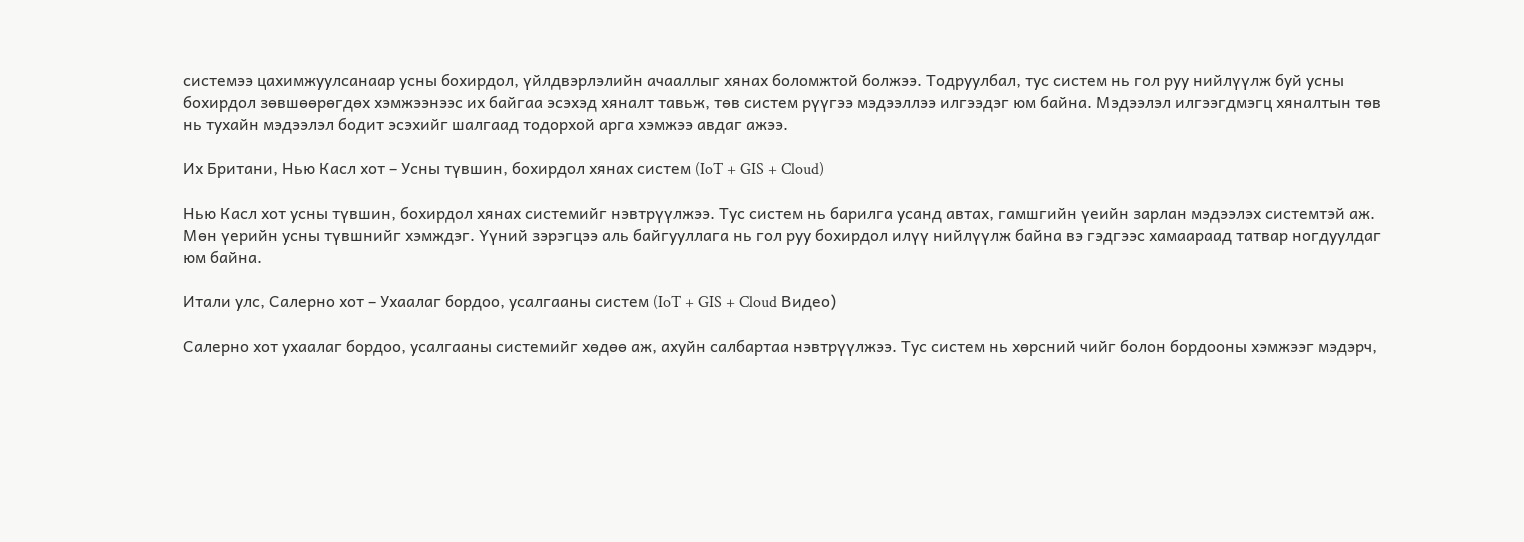системээ цахимжуулсанаар усны бохирдол, үйлдвэрлэлийн ачааллыг хянах боломжтой болжээ. Тодруулбал, тус систем нь гол руу нийлүүлж буй усны бохирдол зөвшөөрөгдөх хэмжээнээс их байгаа эсэхэд хяналт тавьж, төв систем рүүгээ мэдээллээ илгээдэг юм байна. Мэдээлэл илгээгдмэгц хяналтын төв нь тухайн мэдээлэл бодит эсэхийг шалгаад тодорхой арга хэмжээ авдаг ажээ.

Их Британи, Нью Касл хот – Усны түвшин, бохирдол хянах систем (IoT + GIS + Cloud)

Нью Касл хот усны түвшин, бохирдол хянах системийг нэвтрүүлжээ. Тус систем нь барилга усанд автах, гамшгийн үеийн зарлан мэдээлэх системтэй аж. Мөн үерийн усны түвшнийг хэмждэг. Үүний зэрэгцээ аль байгууллага нь гол руу бохирдол илүү нийлүүлж байна вэ гэдгээс хамаараад татвар ногдуулдаг юм байна.

Итали улс, Салерно хот – Ухаалаг бордоо, усалгааны систем (IoT + GIS + Cloud Видео)

Салерно хот ухаалаг бордоо, усалгааны системийг хөдөө аж, ахуйн салбартаа нэвтрүүлжээ. Тус систем нь хөрсний чийг болон бордооны хэмжээг мэдэрч,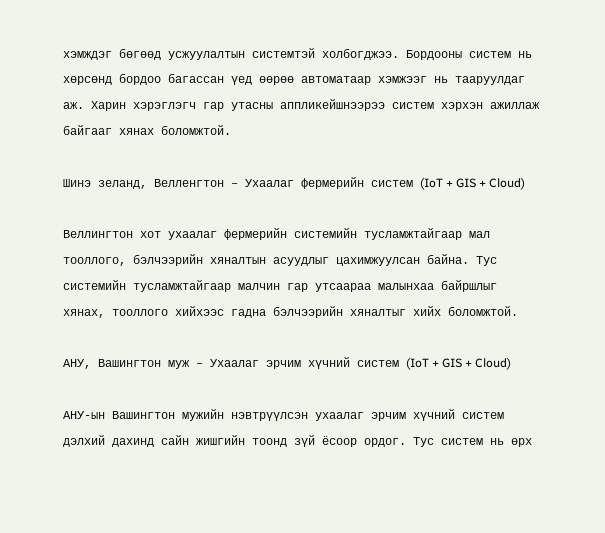хэмждэг бөгөөд усжуулалтын системтэй холбогджээ. Бордооны систем нь хөрсөнд бордоо багассан үед өөрөө автоматаар хэмжээг нь тааруулдаг аж. Харин хэрэглэгч гар утасны аппликейшнээрээ систем хэрхэн ажиллаж байгааг хянах боломжтой.

Шинэ зеланд, Велленгтон – Ухаалаг фермерийн систем (IoT + GIS + Cloud)

Веллингтон хот ухаалаг фермерийн системийн тусламжтайгаар мал тооллого, бэлчээрийн хяналтын асуудлыг цахимжуулсан байна. Тус системийн тусламжтайгаар малчин гар утсаараа малынхаа байршлыг хянах, тооллого хийхээс гадна бэлчээрийн хяналтыг хийх боломжтой.

АНУ, Вашингтон муж – Ухаалаг эрчим хүчний систем (IoT + GIS + Cloud)

АНУ-ын Вашингтон мужийн нэвтрүүлсэн ухаалаг эрчим хүчний систем дэлхий дахинд сайн жишгийн тоонд зүй ёсоор ордог. Тус систем нь өрх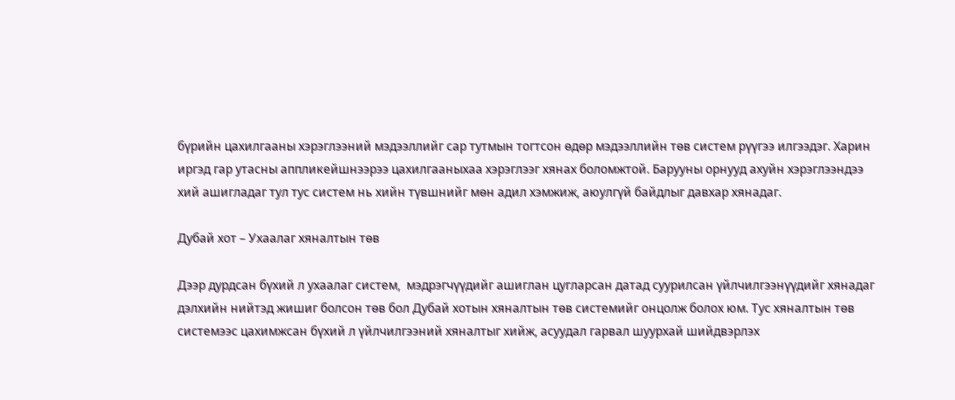бүрийн цахилгааны хэрэглээний мэдээллийг сар тутмын тогтсон өдөр мэдээллийн төв систем рүүгээ илгээдэг. Харин иргэд гар утасны аппликейшнээрээ цахилгааныхаа хэрэглээг хянах боломжтой. Барууны орнууд ахуйн хэрэглээндээ хий ашигладаг тул тус систем нь хийн түвшнийг мөн адил хэмжиж, аюулгүй байдлыг давхар хянадаг.

Дубай хот – Ухаалаг хяналтын төв

Дээр дурдсан бүхий л ухаалаг систем,  мэдрэгчүүдийг ашиглан цугларсан датад суурилсан үйлчилгээнүүдийг хянадаг дэлхийн нийтэд жишиг болсон төв бол Дубай хотын хяналтын төв системийг онцолж болох юм. Тус хяналтын төв системээс цахимжсан бүхий л үйлчилгээний хяналтыг хийж, асуудал гарвал шуурхай шийдвэрлэх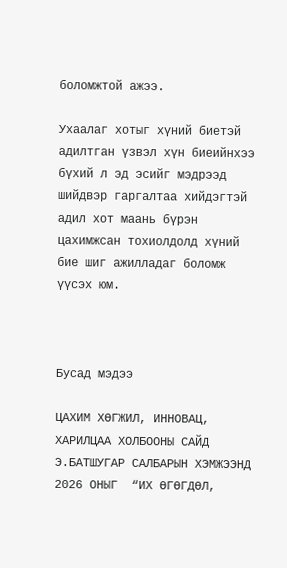боломжтой ажээ.

Ухаалаг хотыг хүний биетэй адилтган үзвэл хүн биеийнхээ бүхий л эд эсийг мэдрээд шийдвэр гаргалтаа хийдэгтэй адил хот маань бүрэн цахимжсан тохиолдолд хүний бие шиг ажилладаг боломж үүсэх юм.



Бусад мэдээ

ЦАХИМ ХӨГЖИЛ, ИННОВАЦ, ХАРИЛЦАА ХОЛБООНЫ САЙД Э.БАТШУГАР САЛБАРЫН ХЭМЖЭЭНД 2026 ОНЫГ  “ИХ ӨГӨГДӨЛ,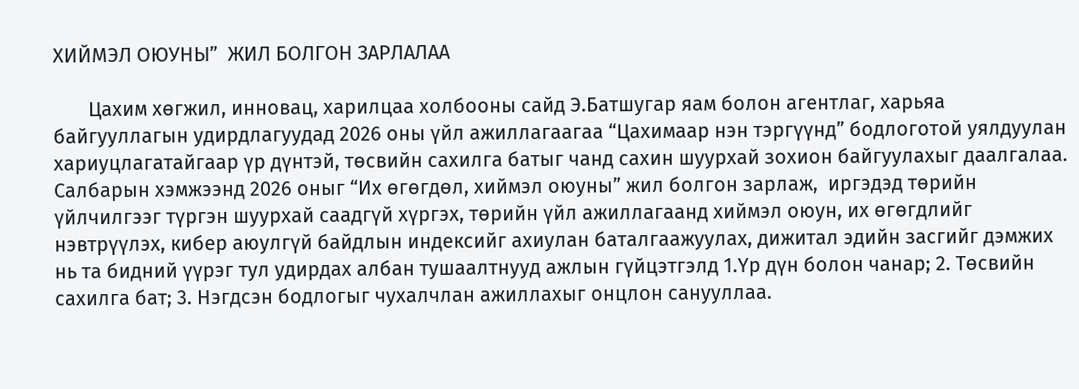ХИЙМЭЛ ОЮУНЫ”  ЖИЛ БОЛГОН ЗАРЛАЛАА

       Цахим хөгжил, инновац, харилцаа холбооны сайд Э.Батшугар яам болон агентлаг, харьяа байгууллагын удирдлагуудад 2026 оны үйл ажиллагаагаа “Цахимаар нэн тэргүүнд” бодлоготой уялдуулан хариуцлагатайгаар үр дүнтэй, төсвийн сахилга батыг чанд сахин шуурхай зохион байгуулахыг даалгалаа.        Салбарын хэмжээнд 2026 оныг “Их өгөгдөл, хиймэл оюуны” жил болгон зарлаж,  иргэдэд төрийн үйлчилгээг түргэн шуурхай саадгүй хүргэх, төрийн үйл ажиллагаанд хиймэл оюун, их өгөгдлийг нэвтрүүлэх, кибер аюулгүй байдлын индексийг ахиулан баталгаажуулах, дижитал эдийн засгийг дэмжих нь та бидний үүрэг тул удирдах албан тушаалтнууд ажлын гүйцэтгэлд 1.Үр дүн болон чанар; 2. Төсвийн сахилга бат; 3. Нэгдсэн бодлогыг чухалчлан ажиллахыг онцлон санууллаа.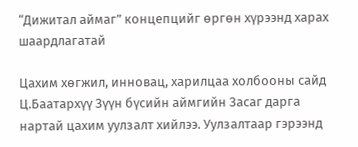“Дижитал аймаг” концепцийг өргөн хүрээнд харах шаардлагатай

Цахим хөгжил, инновац, харилцаа холбооны сайд Ц.Баатархүү Зүүн бүсийн аймгийн Засаг дарга нартай цахим уулзалт хийлээ. Уулзалтаар гэрээнд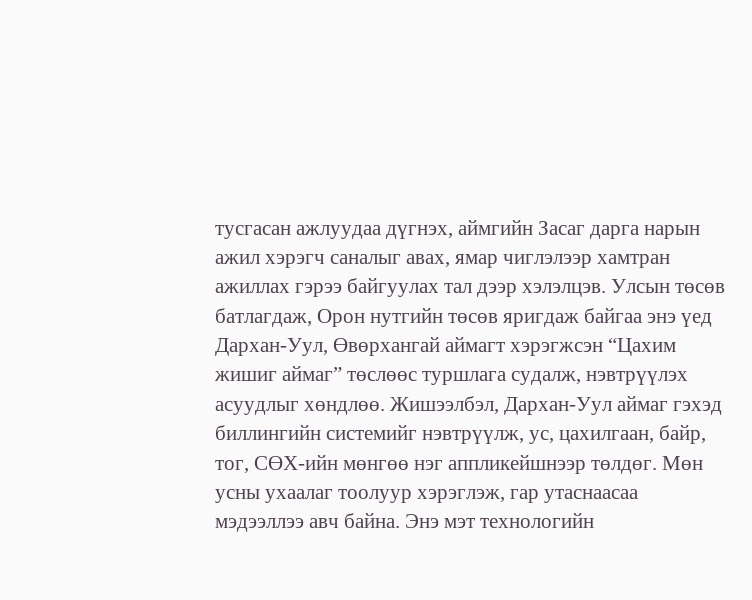тусгасан ажлуудаа дүгнэх, аймгийн Засаг дарга нарын ажил хэрэгч саналыг авах, ямар чиглэлээр хамтран ажиллах гэрээ байгуулах тал дээр хэлэлцэв. Улсын төсөв батлагдаж, Орон нутгийн төсөв яригдаж байгаа энэ үед Дархан-Уул, Өвөрхангай аймагт хэрэгжсэн “Цахим жишиг аймаг” төслөөс туршлага судалж, нэвтрүүлэх асуудлыг хөндлөө. Жишээлбэл, Дархан-Уул аймаг гэхэд биллингийн системийг нэвтрүүлж, ус, цахилгаан, байр, тог, СӨХ-ийн мөнгөө нэг аппликейшнээр төлдөг. Мөн усны ухаалаг тоолуур хэрэглэж, гар утаснаасаа мэдээллээ авч байна. Энэ мэт технологийн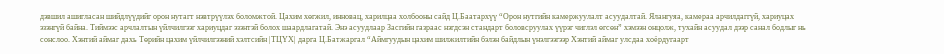дэвшил ашигласан шийдлүүдийг орон нутагт нэвтрүүлэх боломжтой. Цахим хөгжил, инновац, харилцаа холбооны сайд Ц.Баатархүү “Орон нутгийн камержуулалт асуудалтай. Ялангуяа, камераа арчилдаггүй, хариуцах эзэнгүй байна. Тиймээс арчлалтын үйлчилгээг хариуцдаг эзэнтэй болох шаардлагатай. Энэ асуудлаар Засгийн газраас нэгдсэн стандарт боловсруулах үүрэг чиглэл өгсөн” хэмээн онцолж, тухайн асуудал дээр санал бодлыг нь сонслоо. Хэнтий аймаг дахь Төрийн цахим үйлчилгээний хэлтсийн |ТЦҮХ| дарга Ц.Батжаргал “Аймгуудын цахим шилжилтийн бэлэн байдлын үнэлгээгээр Хэнтий аймаг улсдаа хоёрдугаарт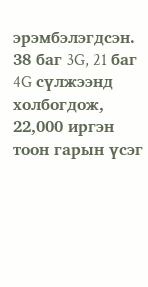эрэмбэлэгдсэн. 38 баг 3G, 21 баг 4G сүлжээнд холбогдож, 22,000 иргэн тоон гарын үсэг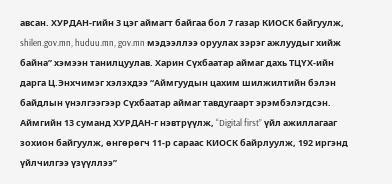авсан. ХУРДАН-гийн 3 цэг аймагт байгаа бол 7 газар КИОСК байгуулж, shilen.gov.mn, huduu.mn, gov.mn мэдээллээ оруулах зэрэг ажлуудыг хийж байна” хэмээн танилцуулав. Харин Сүхбаатар аймаг дахь ТЦҮХ-ийн дарга Ц.Энхчимэг хэлэхдээ “Аймгуудын цахим шилжилтийн бэлэн байдлын үнэлгээгээр Сүхбаатар аймаг тавдугаарт эрэмбэлэгдсэн. Аймгийн 13 суманд ХУРДАН-г нэвтрүүлж, “Digital first” үйл ажиллагааг зохион байгуулж, өнгөрөгч 11-р сараас КИОСК байрлуулж, 192 иргэнд үйлчилгээ үзүүллээ”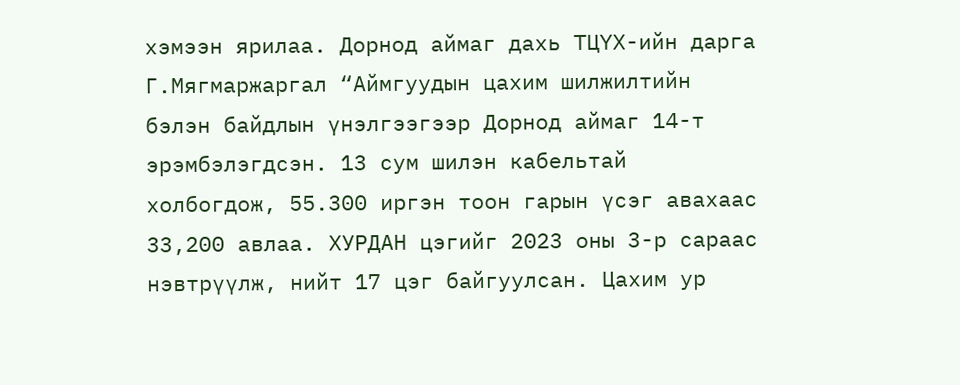хэмээн ярилаа. Дорнод аймаг дахь ТЦҮХ-ийн дарга Г.Мягмаржаргал “Аймгуудын цахим шилжилтийн бэлэн байдлын үнэлгээгээр Дорнод аймаг 14-т эрэмбэлэгдсэн. 13 сум шилэн кабельтай холбогдож, 55.300 иргэн тоон гарын үсэг авахаас 33,200 авлаа. ХУРДАН цэгийг 2023 оны 3-р сараас нэвтрүүлж, нийт 17 цэг байгуулсан. Цахим ур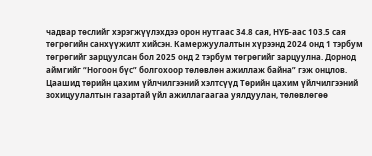чадвар төслийг хэрэгжүүлэхдээ орон нутгаас 34.8 сая, НҮБ-аас 103.5 сая төгрөгийн санхүүжилт хийсэн. Камержуулалтын хүрээнд 2024 онд 1 тэрбум төгрөгийг зарцуулсан бол 2025 онд 2 тэрбум төгрөгийг зарцуулна. Дорнод аймгийг “Ногоон бүс” болгохоор төлөвлөн ажиллаж байна” гэж онцлов.   Цаашид төрийн цахим үйлчилгээний хэлтсүүд Төрийн цахим үйлчилгээний зохицуулалтын газартай үйл ажиллагаагаа уялдуулан, төлөвлөгөө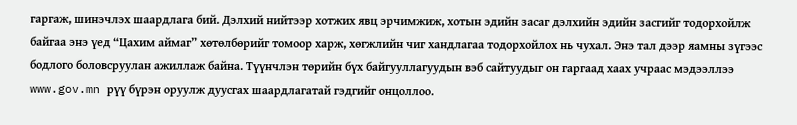гаргаж, шинэчлэх шаардлага бий. Дэлхий нийтээр хотжих явц эрчимжиж, хотын эдийн засаг дэлхийн эдийн засгийг тодорхойлж байгаа энэ үед “Цахим аймаг” хөтөлбөрийг томоор харж, хөгжлийн чиг хандлагаа тодорхойлох нь чухал. Энэ тал дээр яамны зүгээс бодлого боловсруулан ажиллаж байна. Түүнчлэн төрийн бүх байгууллагуудын вэб сайтуудыг он гаргаад хаах учраас мэдээллээ www.gov.mn рүү бүрэн оруулж дуусгах шаардлагатай гэдгийг онцоллоо.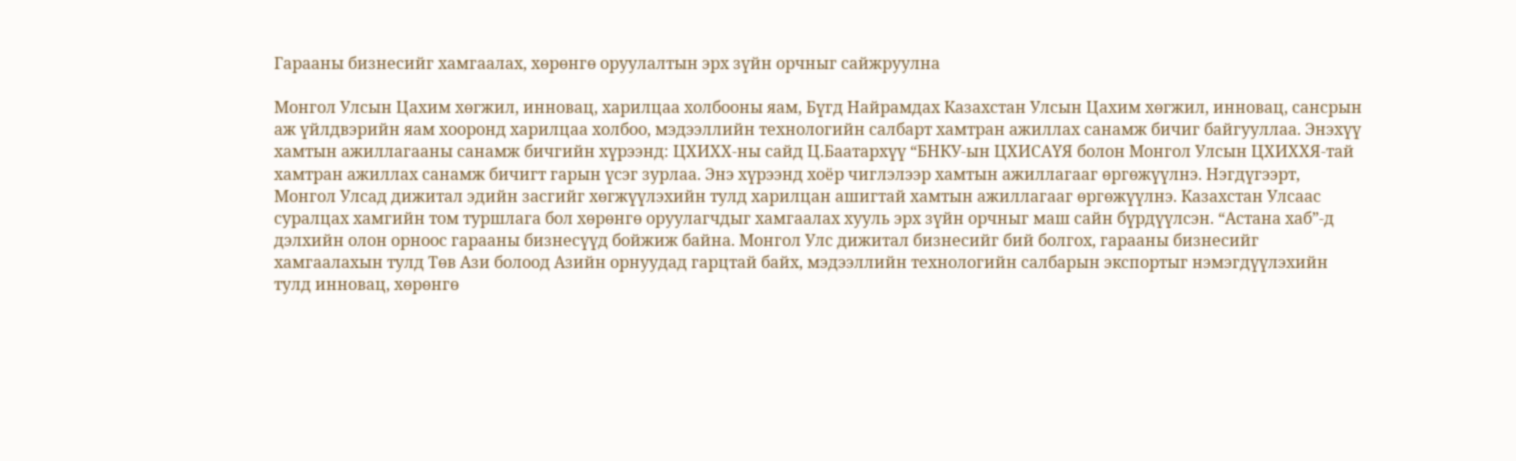Гарааны бизнесийг хамгаалах, хөрөнгө оруулалтын эрх зүйн орчныг сайжруулна

Монгол Улсын Цахим хөгжил, инновац, харилцаа холбооны яам, Бүгд Найрамдах Казахстан Улсын Цахим хөгжил, инновац, сансрын аж үйлдвэрийн яам хооронд харилцаа холбоо, мэдээллийн технологийн салбарт хамтран ажиллах санамж бичиг байгууллаа. Энэхүү хамтын ажиллагааны санамж бичгийн хүрээнд: ЦХИХХ-ны сайд Ц.Баатархүү “БНКУ-ын ЦХИСАҮЯ болон Монгол Улсын ЦХИХХЯ-тай хамтран ажиллах санамж бичигт гарын үсэг зурлаа. Энэ хүрээнд хоёр чиглэлээр хамтын ажиллагааг өргөжүүлнэ. Нэгдүгээрт, Монгол Улсад дижитал эдийн засгийг хөгжүүлэхийн тулд харилцан ашигтай хамтын ажиллагааг өргөжүүлнэ. Казахстан Улсаас суралцах хамгийн том туршлага бол хөрөнгө оруулагчдыг хамгаалах хууль эрх зүйн орчныг маш сайн бүрдүүлсэн. “Астана хаб”-д дэлхийн олон орноос гарааны бизнесүүд бойжиж байна. Монгол Улс дижитал бизнесийг бий болгох, гарааны бизнесийг хамгаалахын тулд Төв Ази болоод Азийн орнуудад гарцтай байх, мэдээллийн технологийн салбарын экспортыг нэмэгдүүлэхийн тулд инновац, хөрөнгө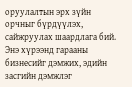оруулалтын эрх зүйн орчныг бүрдүүлэх, сайжруулах шаардлага бий. Энэ хүрээнд гарааны бизнесийг дэмжих, эдийн засгийн дэмжлэг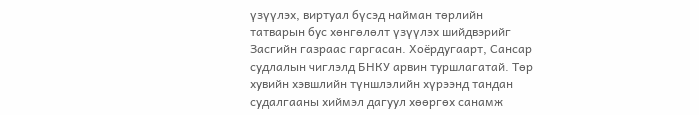үзүүлэх, виртуал бүсэд найман төрлийн татварын бус хөнгөлөлт үзүүлэх шийдвэрийг Засгийн газраас гаргасан. Хоёрдугаарт, Сансар судлалын чиглэлд БНКУ арвин туршлагатай. Төр хувийн хэвшлийн түншлэлийн хүрээнд тандан судалгааны хиймэл дагуул хөөргөх санамж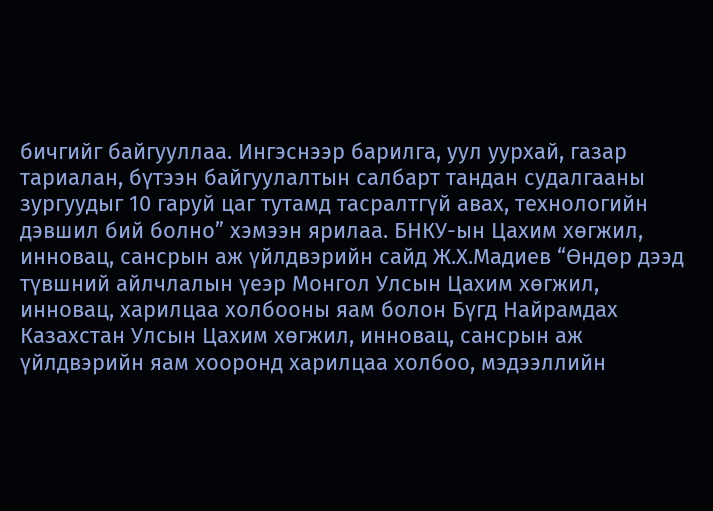бичгийг байгууллаа. Ингэснээр барилга, уул уурхай, газар тариалан, бүтээн байгуулалтын салбарт тандан судалгааны зургуудыг 10 гаруй цаг тутамд тасралтгүй авах, технологийн дэвшил бий болно” хэмээн ярилаа. БНКУ-ын Цахим хөгжил, инновац, сансрын аж үйлдвэрийн сайд Ж.Х.Мадиев “Өндөр дээд түвшний айлчлалын үеэр Монгол Улсын Цахим хөгжил, инновац, харилцаа холбооны яам болон Бүгд Найрамдах Казахстан Улсын Цахим хөгжил, инновац, сансрын аж үйлдвэрийн яам хооронд харилцаа холбоо, мэдээллийн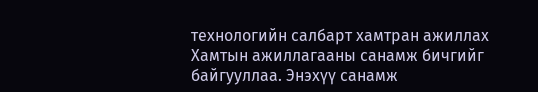технологийн салбарт хамтран ажиллах Хамтын ажиллагааны санамж бичгийг байгууллаа. Энэхүү санамж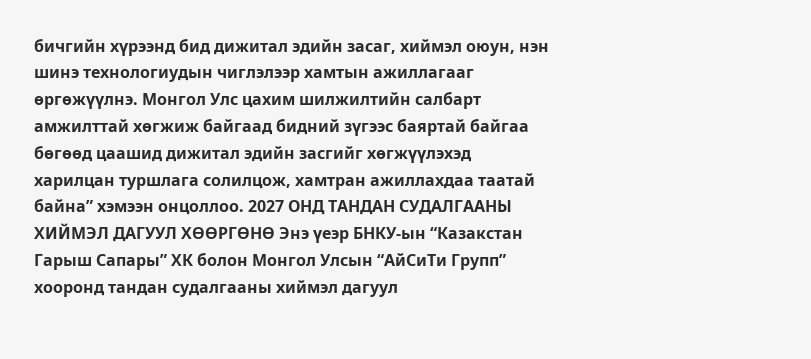бичгийн хүрээнд бид дижитал эдийн засаг, хиймэл оюун, нэн шинэ технологиудын чиглэлээр хамтын ажиллагааг өргөжүүлнэ. Монгол Улс цахим шилжилтийн салбарт амжилттай хөгжиж байгаад бидний зүгээс баяртай байгаа бөгөөд цаашид дижитал эдийн засгийг хөгжүүлэхэд харилцан туршлага солилцож, хамтран ажиллахдаа таатай байна” хэмээн онцоллоо. 2027 ОНД ТАНДАН СУДАЛГААНЫ ХИЙМЭЛ ДАГУУЛ ХӨӨРГӨНӨ Энэ үеэр БНКУ-ын “Казакстан Гарыш Сапары” ХК болон Монгол Улсын “АйСиТи Групп” хооронд тандан судалгааны хиймэл дагуул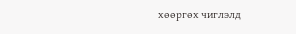хөөргөх чиглэлд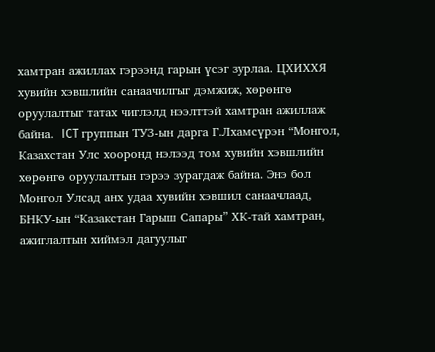хамтран ажиллах гэрээнд гарын үсэг зурлаа. ЦХИХХЯ хувийн хэвшлийн санаачилгыг дэмжиж, хөрөнгө оруулалтыг татах чиглэлд нээлттэй хамтран ажиллаж байна.  ICT группын ТУЗ-ын дарга Г.Лхамсүрэн “Монгол, Казахстан Улс хооронд нэлээд том хувийн хэвшлийн хөрөнгө оруулалтын гэрээ зурагдаж байна. Энэ бол Монгол Улсад анх удаа хувийн хэвшил санаачлаад, БНКУ-ын “Казакстан Гарыш Сапары” ХК-тай хамтран, ажиглалтын хиймэл дагуулыг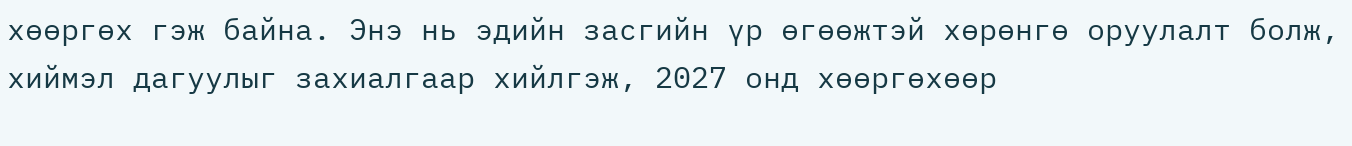хөөргөх гэж байна. Энэ нь эдийн засгийн үр өгөөжтэй хөрөнгө оруулалт болж, хиймэл дагуулыг захиалгаар хийлгэж, 2027 онд хөөргөхөөр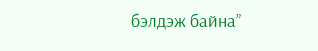бэлдэж байна”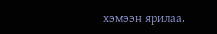хэмээн ярилаа.